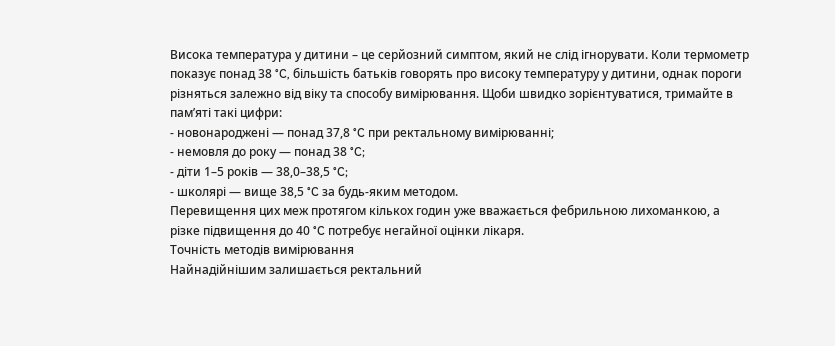Висока температура у дитини – це серйозний симптом, який не слід ігнорувати. Коли термометр показує понад 38 °C, більшість батьків говорять про високу температуру у дитини, однак пороги різняться залежно від віку та способу вимірювання. Щоби швидко зорієнтуватися, тримайте в пам’яті такі цифри:
- новонароджені — понад 37,8 °C при ректальному вимірюванні;
- немовля до року — понад 38 °C;
- діти 1–5 років — 38,0–38,5 °C;
- школярі — вище 38,5 °C за будь‑яким методом.
Перевищення цих меж протягом кількох годин уже вважається фебрильною лихоманкою, а різке підвищення до 40 °C потребує негайної оцінки лікаря.
Точність методів вимірювання
Найнадійнішим залишається ректальний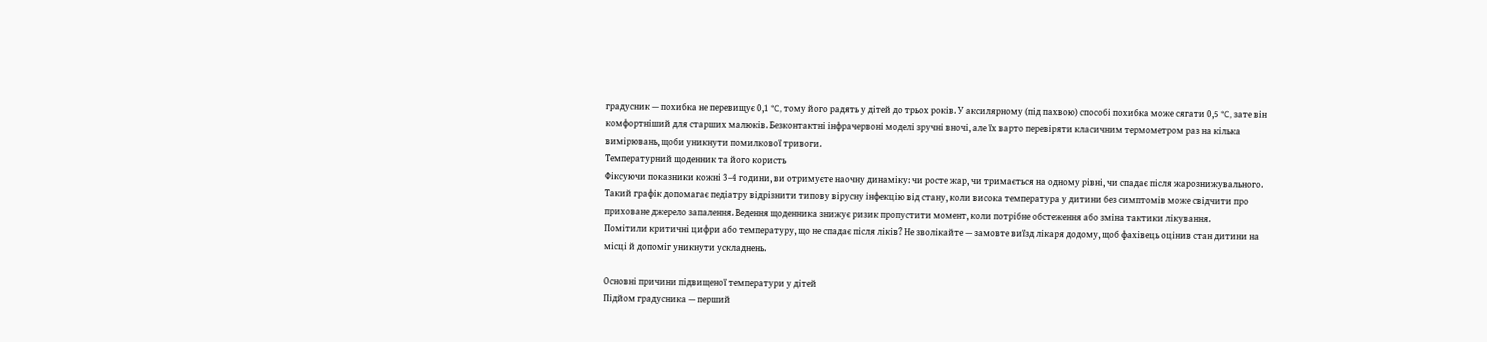градусник — похибка не перевищує 0,1 °C, тому його радять у дітей до трьох років. У аксилярному (під пахвою) способі похибка може сягати 0,5 °C, зате він комфортніший для старших малюків. Безконтактні інфрачервоні моделі зручні вночі, але їх варто перевіряти класичним термометром раз на кілька вимірювань, щоби уникнути помилкової тривоги.
Температурний щоденник та його користь
Фіксуючи показники кожні 3–4 години, ви отримуєте наочну динаміку: чи росте жар, чи тримається на одному рівні, чи спадає після жарознижувального. Такий графік допомагає педіатру відрізнити типову вірусну інфекцію від стану, коли висока температура у дитини без симптомів може свідчити про приховане джерело запалення. Ведення щоденника знижує ризик пропустити момент, коли потрібне обстеження або зміна тактики лікування.
Помітили критичні цифри або температуру, що не спадає після ліків? Не зволікайте — замовте виїзд лікаря додому, щоб фахівець оцінив стан дитини на місці й допоміг уникнути ускладнень.

Основні причини підвищеної температури у дітей
Підйом градусника — перший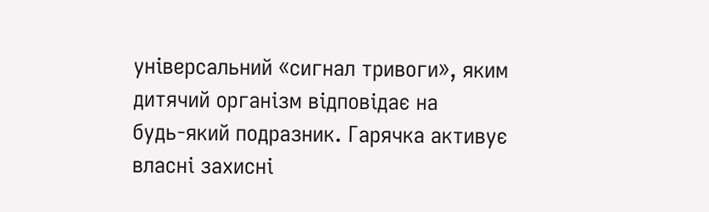універсальний «сигнал тривоги», яким дитячий організм відповідає на будь‑який подразник. Гарячка активує власні захисні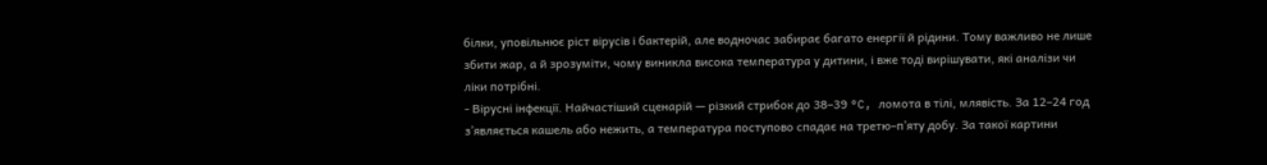білки, уповільнює ріст вірусів і бактерій, але водночас забирає багато енергії й рідини. Тому важливо не лише збити жар, а й зрозуміти, чому виникла висока температура у дитини, і вже тоді вирішувати, які аналізи чи ліки потрібні.
- Вірусні інфекції. Найчастіший сценарій — різкий стрибок до 38–39 °C, ломота в тілі, млявість. За 12–24 год з’являється кашель або нежить, а температура поступово спадає на третю–п’яту добу. За такої картини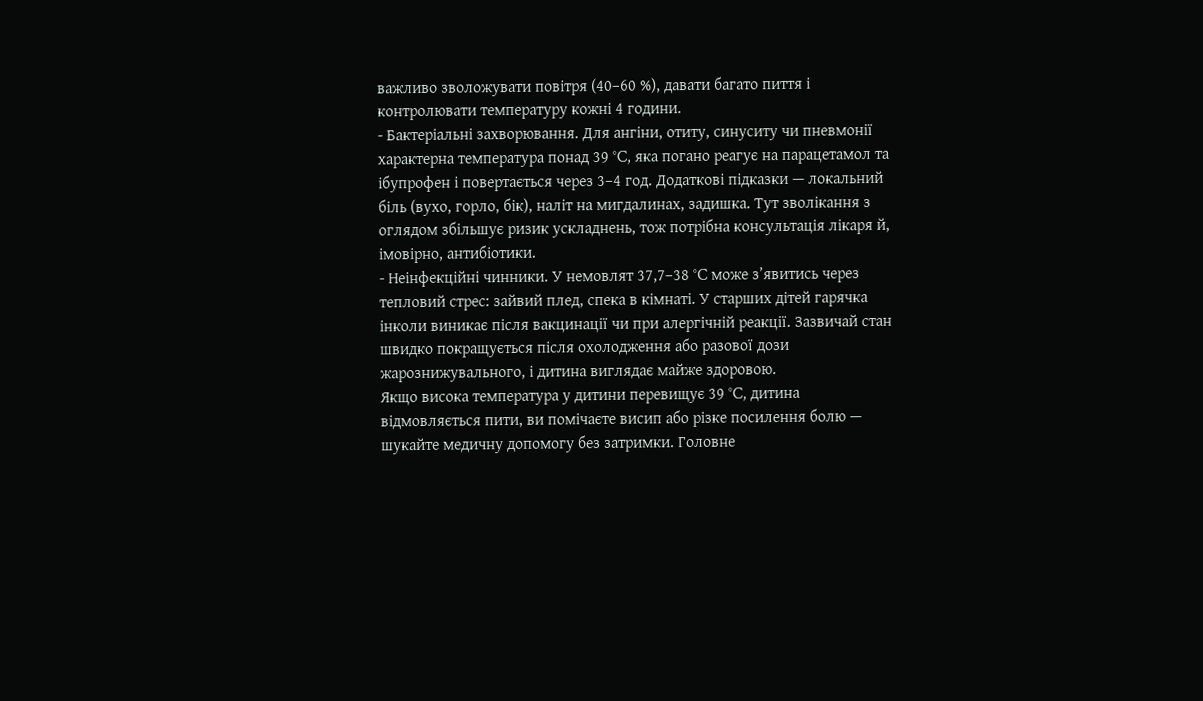важливо зволожувати повітря (40–60 %), давати багато пиття і контролювати температуру кожні 4 години.
- Бактеріальні захворювання. Для ангіни, отиту, синуситу чи пневмонії характерна температура понад 39 °C, яка погано реагує на парацетамол та ібупрофен і повертається через 3–4 год. Додаткові підказки — локальний біль (вухо, горло, бік), наліт на мигдалинах, задишка. Тут зволікання з оглядом збільшує ризик ускладнень, тож потрібна консультація лікаря й, імовірно, антибіотики.
- Неінфекційні чинники. У немовлят 37,7–38 °C може з’явитись через тепловий стрес: зайвий плед, спека в кімнаті. У старших дітей гарячка інколи виникає після вакцинації чи при алергічній реакції. Зазвичай стан швидко покращується після охолодження або разової дози жарознижувального, і дитина виглядає майже здоровою.
Якщо висока температура у дитини перевищує 39 °C, дитина відмовляється пити, ви помічаєте висип або різке посилення болю — шукайте медичну допомогу без затримки. Головне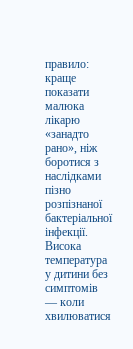правило: краще показати малюка лікарю «занадто рано», ніж боротися з наслідками пізно розпізнаної бактеріальної інфекції.
Висока температура у дитини без симптомів — коли хвилюватися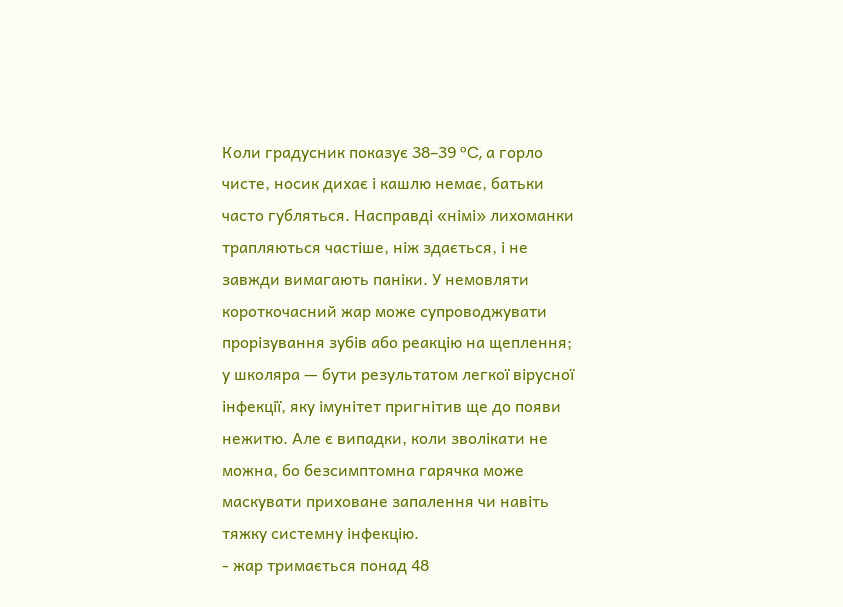Коли градусник показує 38–39 °C, а горло чисте, носик дихає і кашлю немає, батьки часто губляться. Насправді «німі» лихоманки трапляються частіше, ніж здається, і не завжди вимагають паніки. У немовляти короткочасний жар може супроводжувати прорізування зубів або реакцію на щеплення; у школяра — бути результатом легкої вірусної інфекції, яку імунітет пригнітив ще до появи нежитю. Але є випадки, коли зволікати не можна, бо безсимптомна гарячка може маскувати приховане запалення чи навіть тяжку системну інфекцію.
- жар тримається понад 48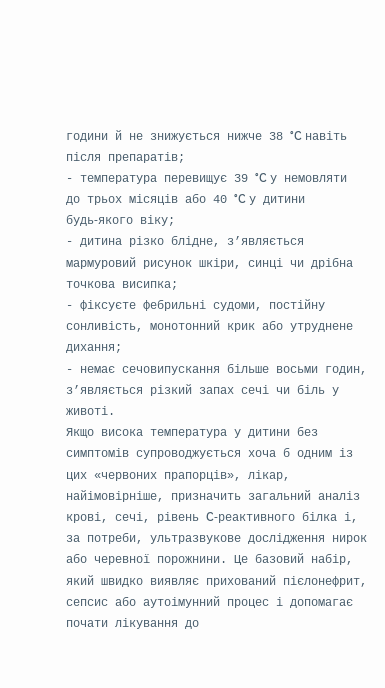години й не знижується нижче 38 °C навіть після препаратів;
- температура перевищує 39 °C у немовляти до трьох місяців або 40 °C у дитини будь‑якого віку;
- дитина різко блідне, з’являється мармуровий рисунок шкіри, синці чи дрібна точкова висипка;
- фіксуєте фебрильні судоми, постійну сонливість, монотонний крик або утруднене дихання;
- немає сечовипускання більше восьми годин, з’являється різкий запах сечі чи біль у животі.
Якщо висока температура у дитини без симптомів супроводжується хоча б одним із цих «червоних прапорців», лікар, найімовірніше, призначить загальний аналіз крові, сечі, рівень C‑реактивного білка і, за потреби, ультразвукове дослідження нирок або черевної порожнини. Це базовий набір, який швидко виявляє прихований пієлонефрит, сепсис або аутоімунний процес і допомагає почати лікування до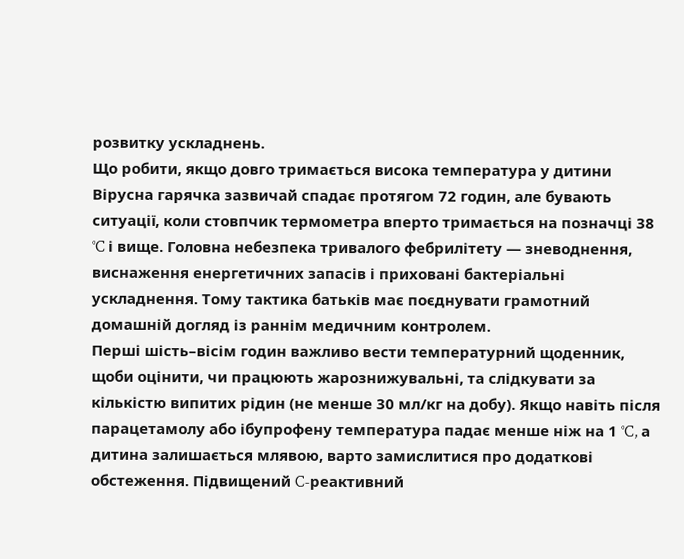розвитку ускладнень.
Що робити, якщо довго тримається висока температура у дитини
Вірусна гарячка зазвичай спадає протягом 72 годин, але бувають ситуації, коли стовпчик термометра вперто тримається на позначці 38 °C і вище. Головна небезпека тривалого фебрилітету — зневоднення, виснаження енергетичних запасів і приховані бактеріальні ускладнення. Тому тактика батьків має поєднувати грамотний домашній догляд із раннім медичним контролем.
Перші шість–вісім годин важливо вести температурний щоденник, щоби оцінити, чи працюють жарознижувальні, та слідкувати за кількістю випитих рідин (не менше 30 мл/кг на добу). Якщо навіть після парацетамолу або ібупрофену температура падає менше ніж на 1 °C, а дитина залишається млявою, варто замислитися про додаткові обстеження. Підвищений C‑реактивний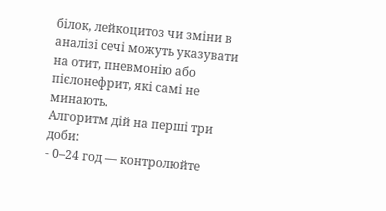білок, лейкоцитоз чи зміни в аналізі сечі можуть указувати на отит, пневмонію або пієлонефрит, які самі не минають.
Алгоритм дій на перші три доби:
- 0–24 год — контролюйте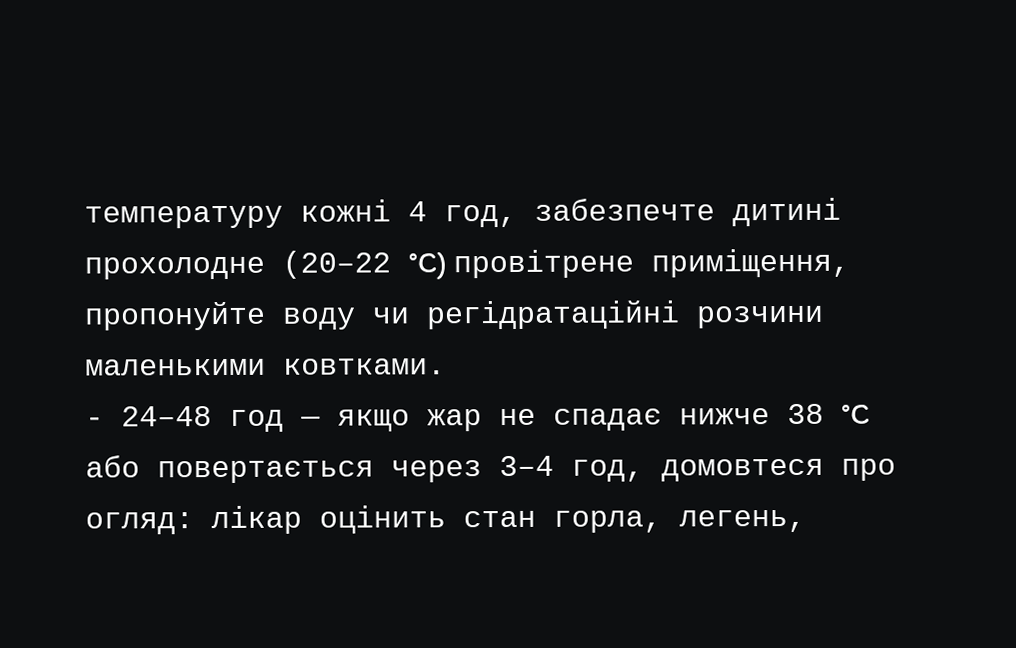температуру кожні 4 год, забезпечте дитині прохолодне (20–22 °C) провітрене приміщення, пропонуйте воду чи регідратаційні розчини маленькими ковтками.
- 24–48 год — якщо жар не спадає нижче 38 °C або повертається через 3–4 год, домовтеся про огляд: лікар оцінить стан горла, легень,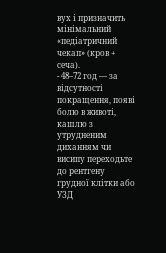вух і призначить мінімальний «педіатричний чекап» (кров + сеча).
- 48–72 год — за відсутності покращення, появі болю в животі, кашлю з утрудненим диханням чи висипу переходьте до рентгену грудної клітки або УЗД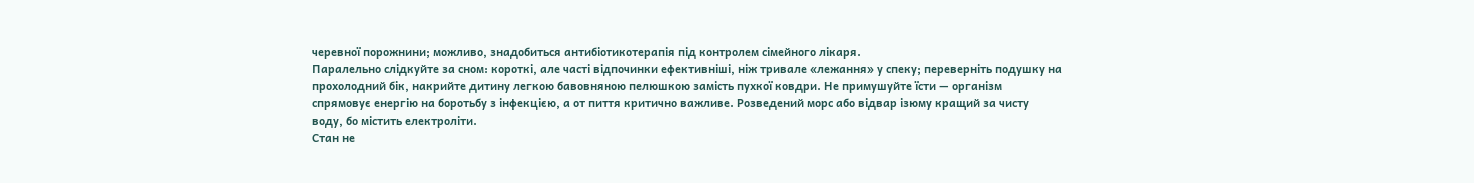черевної порожнини; можливо, знадобиться антибіотикотерапія під контролем сімейного лікаря.
Паралельно слідкуйте за сном: короткі, але часті відпочинки ефективніші, ніж тривале «лежання» у спеку; переверніть подушку на прохолодний бік, накрийте дитину легкою бавовняною пелюшкою замість пухкої ковдри. Не примушуйте їсти — організм спрямовує енергію на боротьбу з інфекцією, а от пиття критично важливе. Розведений морс або відвар ізюму кращий за чисту воду, бо містить електроліти.
Стан не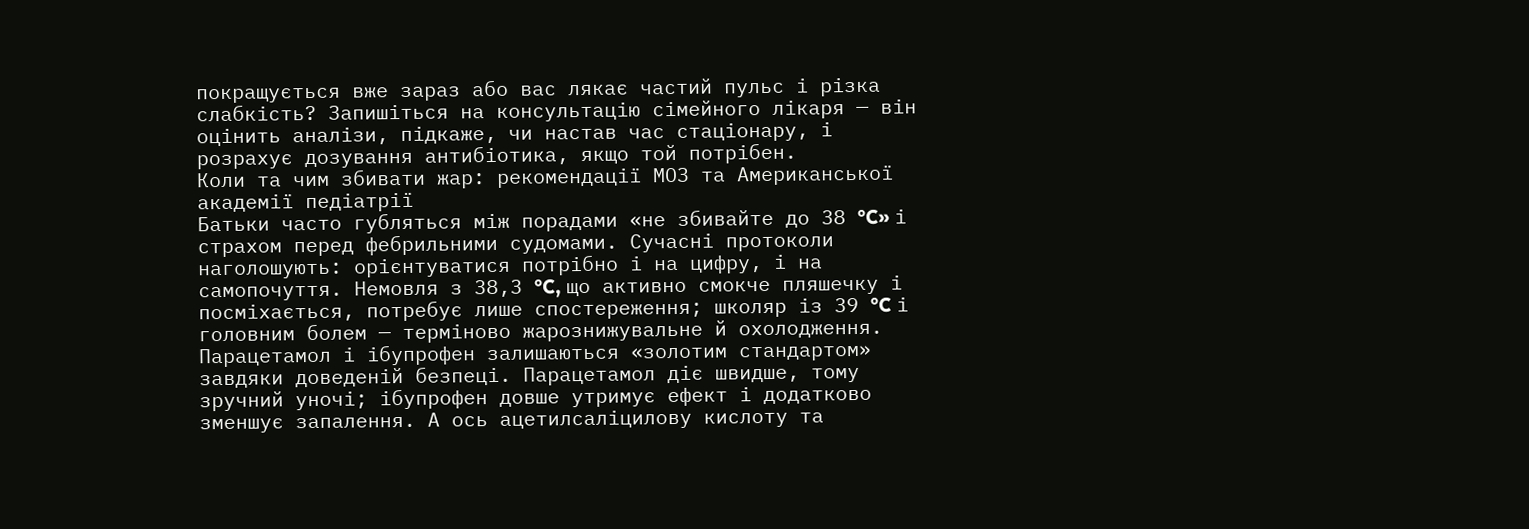покращується вже зараз або вас лякає частий пульс і різка слабкість? Запишіться на консультацію сімейного лікаря — він оцінить аналізи, підкаже, чи настав час стаціонару, і розрахує дозування антибіотика, якщо той потрібен.
Коли та чим збивати жар: рекомендації МОЗ та Американської академії педіатрії
Батьки часто губляться між порадами «не збивайте до 38 °C» і страхом перед фебрильними судомами. Сучасні протоколи наголошують: орієнтуватися потрібно і на цифру, і на самопочуття. Немовля з 38,3 °C, що активно смокче пляшечку і посміхається, потребує лише спостереження; школяр із 39 °C і головним болем — терміново жарознижувальне й охолодження.
Парацетамол і ібупрофен залишаються «золотим стандартом» завдяки доведеній безпеці. Парацетамол діє швидше, тому зручний уночі; ібупрофен довше утримує ефект і додатково зменшує запалення. А ось ацетилсаліцилову кислоту та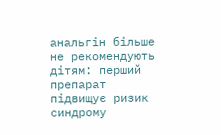анальгін більше не рекомендують дітям: перший препарат підвищує ризик синдрому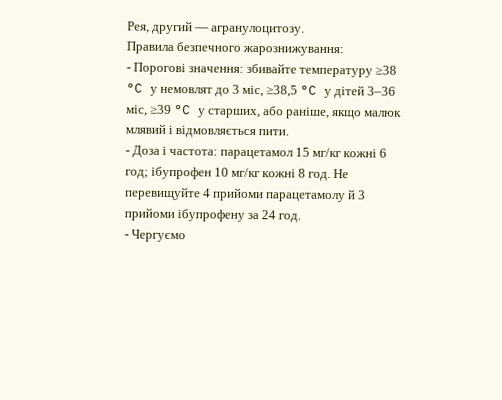Рея, другий — агранулоцитозу.
Правила безпечного жарознижування:
- Порогові значення: збивайте температуру ≥38 °C у немовлят до 3 міс, ≥38,5 °C у дітей 3–36 міс, ≥39 °C у старших, або раніше, якщо малюк млявий і відмовляється пити.
- Доза і частота: парацетамол 15 мг/кг кожні 6 год; ібупрофен 10 мг/кг кожні 8 год. Не перевищуйте 4 прийоми парацетамолу й 3 прийоми ібупрофену за 24 год.
- Чергуємо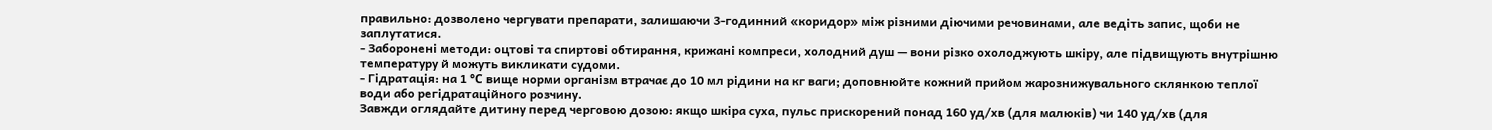правильно: дозволено чергувати препарати, залишаючи 3‑годинний «коридор» між різними діючими речовинами, але ведіть запис, щоби не заплутатися.
- Заборонені методи: оцтові та спиртові обтирання, крижані компреси, холодний душ — вони різко охолоджують шкіру, але підвищують внутрішню температуру й можуть викликати судоми.
- Гідратація: на 1 °C вище норми організм втрачає до 10 мл рідини на кг ваги; доповнюйте кожний прийом жарознижувального склянкою теплої води або регідратаційного розчину.
Завжди оглядайте дитину перед черговою дозою: якщо шкіра суха, пульс прискорений понад 160 уд/хв (для малюків) чи 140 уд/хв (для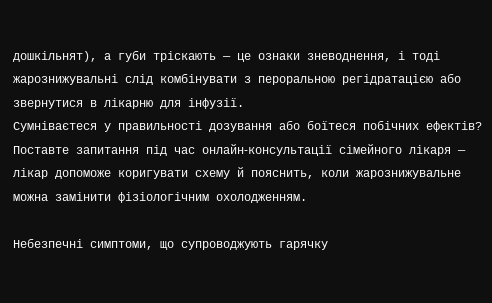дошкільнят), а губи тріскають — це ознаки зневоднення, і тоді жарознижувальні слід комбінувати з пероральною регідратацією або звернутися в лікарню для інфузії.
Сумніваєтеся у правильності дозування або боїтеся побічних ефектів? Поставте запитання під час онлайн‑консультації сімейного лікаря — лікар допоможе коригувати схему й пояснить, коли жарознижувальне можна замінити фізіологічним охолодженням.

Небезпечні симптоми, що супроводжують гарячку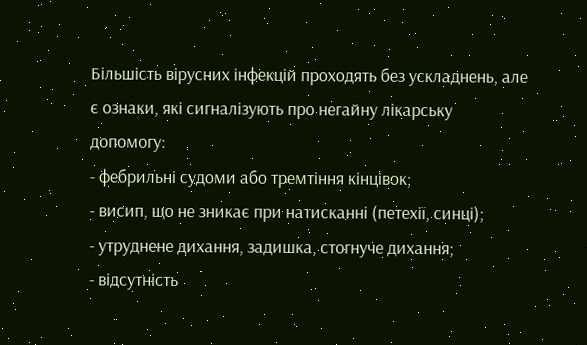Більшість вірусних інфекцій проходять без ускладнень, але є ознаки, які сигналізують про негайну лікарську допомогу:
- фебрильні судоми або тремтіння кінцівок;
- висип, що не зникає при натисканні (петехії, синці);
- утруднене дихання, задишка, стогнуче дихання;
- відсутність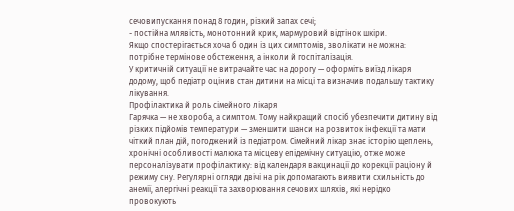сечовипускання понад 8 годин, різкий запах сечі;
- постійна млявість, монотонний крик, мармуровий відтінок шкіри.
Якщо спостерігається хоча б один із цих симптомів, зволікати не можна: потрібне термінове обстеження, а інколи й госпіталізація.
У критичній ситуації не витрачайте час на дорогу — оформіть виїзд лікаря додому, щоб педіатр оцінив стан дитини на місці та визначив подальшу тактику лікування.
Профілактика й роль сімейного лікаря
Гарячка — не хвороба, а симптом. Тому найкращий спосіб убезпечити дитину від різких підйомів температури — зменшити шанси на розвиток інфекції та мати чіткий план дій, погоджений із педіатром. Сімейний лікар знає історію щеплень, хронічні особливості малюка та місцеву епідемічну ситуацію, отже може персоналізувати профілактику: від календаря вакцинації до корекції раціону й режиму сну. Регулярні огляди двічі на рік допомагають виявити схильність до анемії, алергічні реакції та захворювання сечових шляхів, які нерідко провокують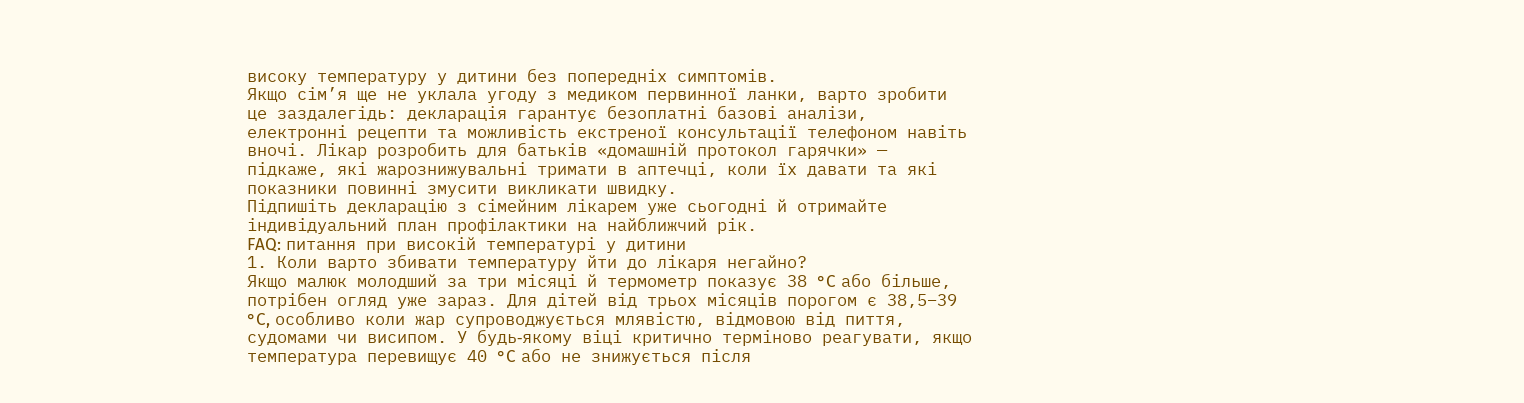високу температуру у дитини без попередніх симптомів.
Якщо сім’я ще не уклала угоду з медиком первинної ланки, варто зробити це заздалегідь: декларація гарантує безоплатні базові аналізи, електронні рецепти та можливість екстреної консультації телефоном навіть вночі. Лікар розробить для батьків «домашній протокол гарячки» — підкаже, які жарознижувальні тримати в аптечці, коли їх давати та які показники повинні змусити викликати швидку.
Підпишіть декларацію з сімейним лікарем уже сьогодні й отримайте індивідуальний план профілактики на найближчий рік.
FAQ: питання при високій температурі у дитини
1. Коли варто збивати температуру йти до лікаря негайно?
Якщо малюк молодший за три місяці й термометр показує 38 °C або більше, потрібен огляд уже зараз. Для дітей від трьох місяців порогом є 38,5–39 °C, особливо коли жар супроводжується млявістю, відмовою від пиття, судомами чи висипом. У будь‑якому віці критично терміново реагувати, якщо температура перевищує 40 °C або не знижується після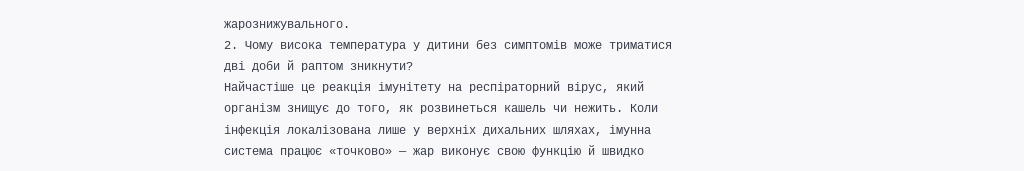жарознижувального.
2. Чому висока температура у дитини без симптомів може триматися дві доби й раптом зникнути?
Найчастіше це реакція імунітету на респіраторний вірус, який організм знищує до того, як розвинеться кашель чи нежить. Коли інфекція локалізована лише у верхніх дихальних шляхах, імунна система працює «точково» — жар виконує свою функцію й швидко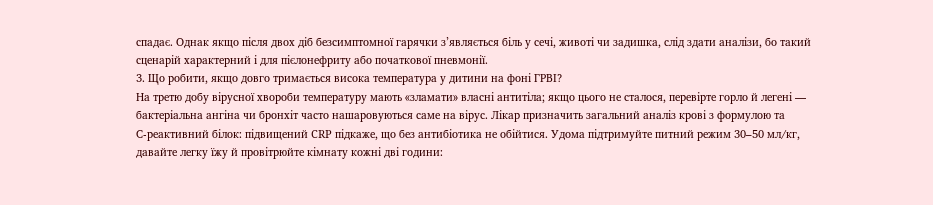спадає. Однак якщо після двох діб безсимптомної гарячки з’являється біль у сечі, животі чи задишка, слід здати аналізи, бо такий сценарій характерний і для пієлонефриту або початкової пневмонії.
3. Що робити, якщо довго тримається висока температура у дитини на фоні ГРВІ?
На третю добу вірусної хвороби температуру мають «зламати» власні антитіла; якщо цього не сталося, перевірте горло й легені — бактеріальна ангіна чи бронхіт часто нашаровуються саме на вірус. Лікар призначить загальний аналіз крові з формулою та С‑реактивний білок: підвищений CRP підкаже, що без антибіотика не обійтися. Удома підтримуйте питний режим 30–50 мл/кг, давайте легку їжу й провітрюйте кімнату кожні дві години: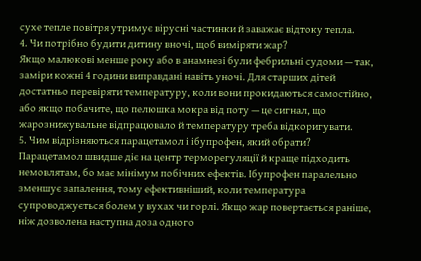сухе тепле повітря утримує вірусні частинки й заважає відтоку тепла.
4. Чи потрібно будити дитину вночі, щоб виміряти жар?
Якщо малюкові менше року або в анамнезі були фебрильні судоми — так, заміри кожні 4 години виправдані навіть уночі. Для старших дітей достатньо перевіряти температуру, коли вони прокидаються самостійно, або якщо побачите, що пелюшка мокра від поту — це сигнал, що жарознижувальне відпрацювало й температуру треба відкоригувати.
5. Чим відрізняються парацетамол і ібупрофен, який обрати?
Парацетамол швидше діє на центр терморегуляції й краще підходить немовлятам, бо має мінімум побічних ефектів. Ібупрофен паралельно зменшує запалення, тому ефективніший, коли температура супроводжується болем у вухах чи горлі. Якщо жар повертається раніше, ніж дозволена наступна доза одного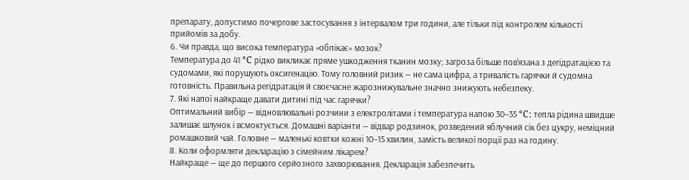препарату, допустимо почергове застосування з інтервалом три години, але тільки під контролем кількості прийомів за добу.
6. Чи правда, що висока температура «обпікає» мозок?
Температура до 41 °C рідко викликає пряме ушкодження тканин мозку; загроза більше пов’язана з дегідратацією та судомами, які порушують оксигенацію. Тому головний ризик — не сама цифра, а тривалість гарячки й судомна готовність. Правильна регідратація й своєчасне жарознижувальне значно знижують небезпеку.
7. Які напої найкраще давати дитині під час гарячки?
Оптимальний вибір — відновлювальні розчини з електролітами і температура напою 30–35 °C: тепла рідина швидше залишає шлунок і всмоктується. Домашні варіанти — відвар родзинок, розведений яблучний сік без цукру, неміцний ромашковий чай. Головне — маленькі ковтки кожні 10–15 хвилин, замість великої порції раз на годину.
8. Коли оформляти декларацію з сімейним лікарем?
Найкраще — ще до першого серйозного захворювання. Декларація забезпечить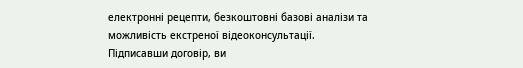електронні рецепти, безкоштовні базові аналізи та можливість екстреної відеоконсультації. Підписавши договір, ви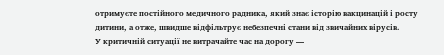отримуєте постійного медичного радника, який знає історію вакцинацій і росту дитини, а отже, швидше відфільтрує небезпечні стани від звичайних вірусів.
У критичній ситуації не витрачайте час на дорогу —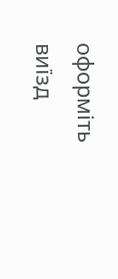оформіть виїзд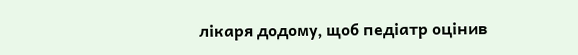лікаря додому, щоб педіатр оцінив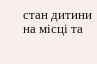стан дитини на місці та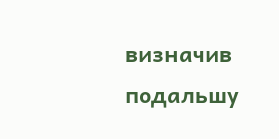визначив подальшу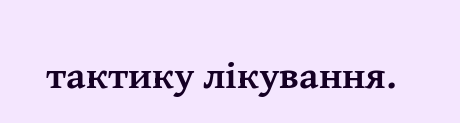тактику лікування.